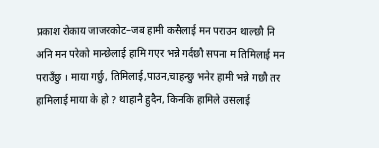प्रकाश रोकाय जाजरकोट–जब हामी कसैलाई मन पराउन थाल्छौ नि अनि मन परेको मान्छेलाई हामि गएर भन्ने गर्दछौ सपना म तिमिलाई मन पराउँछु । माया गर्छु, तिमिलाई,पाउन,चाहन्छु भनेर हामी भन्ने गछौ तर हामिलाई माया के हो ? थाहानै हुदैन, किनकि हामिले उसलाई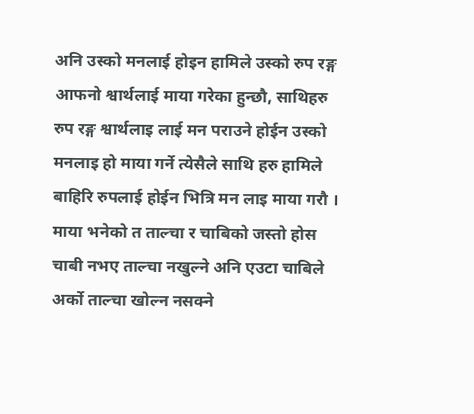अनि उस्को मनलाई होइन हामिले उस्को रुप रङ्ग आफनो श्वार्थलाई माया गरेका हुन्छौ, साथिहरु रुप रङ्ग श्वार्थलाइ लाई मन पराउने होईन उस्को मनलाइ हो माया गर्ने त्येसैले साथि हरु हामिले बाहिरि रुपलाई होईन भित्रि मन लाइ माया गरौ ।
माया भनेको त ताल्चा र चाबिको जस्तो होस चाबी नभए ताल्चा नखुल्ने अनि एउटा चाबिले अर्को ताल्चा खोल्न नसक्ने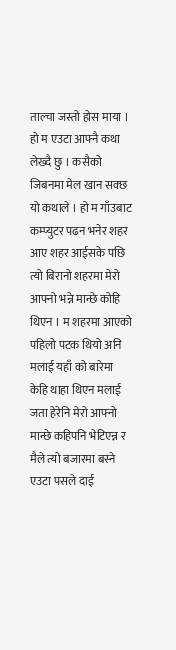ताल्चा जस्तो होस माया ।
हो म एउटा आफ्नै कथा लेख्दै छु । कसैको जिबनमा मेल खान सक्छ यो कथाले । हो म गाँउबाट कम्प्युटर पढन भनेर शहर आए शहर आईसके पछि त्यो बिरानो शहरमा मेरो आफ्नो भन्ने मान्छे कोहि थिएन । म शहरमा आएको पहिलो पटक थियो अनि मलाई यहाँ को बारेमा केहि थाहा थिएन मलाई जता हेरेनि मेरो आफ्नो मान्छे कहिपनि भेटिएन्न र मैले त्यो बजारमा बस्ने एउटा पसले दाई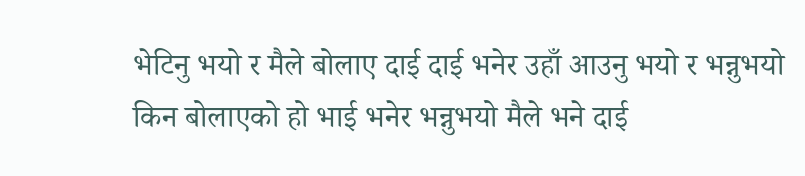भेटिनु भयो र मैले बोलाए दाई दाई भनेर उहाँ आउनु भयो र भन्नुभयो किन बोलाएको हो भाई भनेर भन्नुभयो मैले भने दाई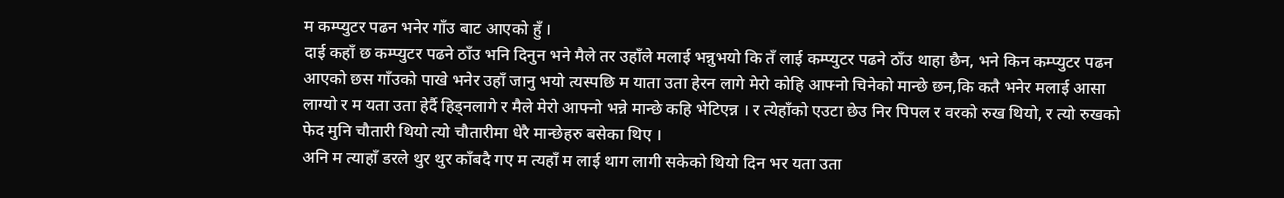म कम्प्युटर पढन भनेर गाँउ बाट आएको हुँ ।
दाई कहाँ छ कम्प्युटर पढने ठाँउ भनि दिनुन भने मैले तर उहाँले मलाई भन्नुभयो कि तँ लाई कम्प्युटर पढने ठाँउ थाहा छैन, भने किन कम्प्युटर पढन आएको छस गाँउको पाखे भनेर उहाँ जानु भयो त्यस्पछि म याता उता हेरन लागे मेरो कोहि आफ्नो चिनेको मान्छे छन,कि कतै भनेर मलाई आसा लाग्यो र म यता उता हेर्दै हिड्नलागे र मैले मेरो आफ्नो भन्ने मान्छे कहि भेटिएन्न । र त्येहाँको एउटा छेउ निर पिपल र वरको रुख थियो, र त्यो रुखको फेद मुनि चौतारी थियो त्यो चौतारीमा धेरै मान्छेहरु बसेका थिए ।
अनि म त्याहाँ डरले थुर थुर काँबदै गए म त्यहाँ म लाई थाग लागी सकेको थियो दिन भर यता उता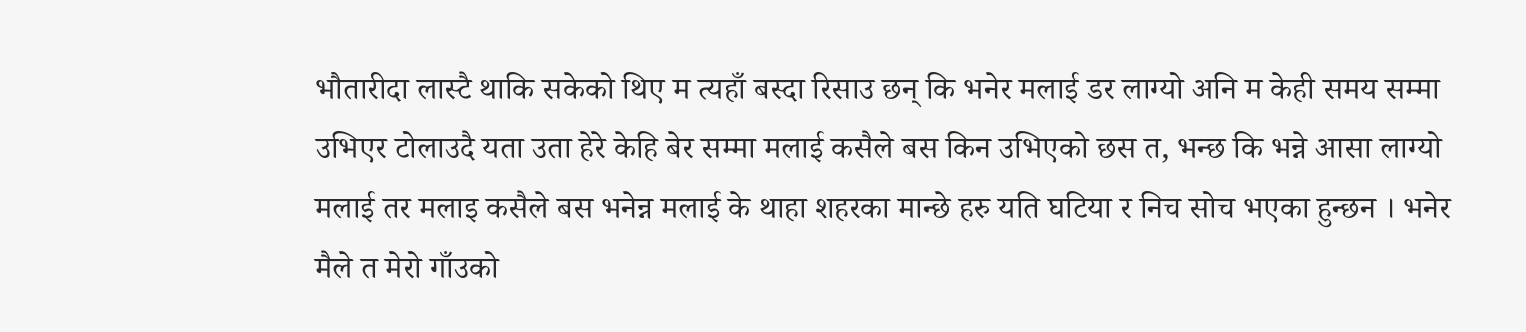भौतारीदा लास्टै थाकि सकेको थिए म त्यहाँ बस्दा रिसाउ छन् कि भनेर मलाई डर लाग्यो अनि म केही समय सम्मा उभिएर टोलाउदै यता उता हेरे केहि बेर सम्मा मलाई कसैले बस किन उभिएको छस त, भन्छ कि भन्ने आसा लाग्यो मलाई तर मलाइ कसैले बस भनेन्न मलाई के थाहा शहरका मान्छे हरु यति घटिया र निच सोच भएका हुन्छन । भनेर मैले त मेरो गाँउको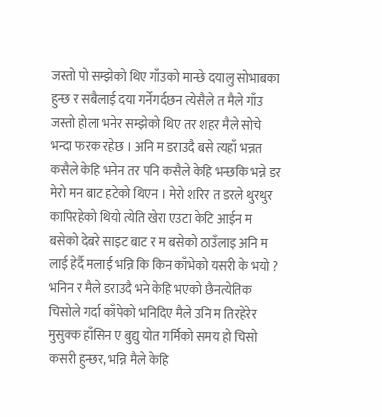जस्तो पो सम्झेको थिए गाँउको मान्छे दयालु सोभाबका हुन्छ र सबैलाई दया गर्नेगर्दछन त्येसैले त मैले गाँउ जस्तो होला भनेर सम्झेको थिए तर शहर मैले सोचे भन्दा फरक रहेछ । अनि म डराउदै बसे त्यहाँ भन्नत कसैले केहि भनेन तर पनि कसैले केहि भन्छकि भन्ने डर मेरो मन बाट हटेको थिएन । मेरो शरिर त डरले थुरथुर कापिरहेको थियो त्येति खेरा एउटा केटि आईन म बसेको देबरे साइट बाट र म बसेको ठाउँलाइ अनि म लाई हेर्दै मलाई भन्नि कि किन काँभेको यसरी के भयो ?
भनिन र मैले डराउदै भने केहि भएको छैनत्येतिक चिसोले गर्दा काँपेको भनिदिए मैले उनि म तिरहेरेर मुसुक्क हाँसिन ए बुद्यु योत गर्मिको समय हो चिसो कसरी हुन्छर, भन्नि मैले केहि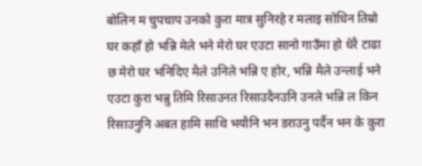बोलिन म चुपचाप उनको कुरा मात्र सुनिरहे र मलाइ सोधिन तिम्रो घर कहाँ हो भन्नि मेले भने मेरो घर एउटा सानो गाउँमा हो धेरै टाढा छ मेरो घर भनिदिए मैले उनिले भन्नि ए होर, भन्नि मैले उन्लाई भने एउटा कुरा भन्नु तिमि रिसाउनत रिसाउदैनउनि उनले भन्नि ल किन रिसाउनुनि अबत हामि साथि भयौनि भन डराउनु पर्दैन भन के कुरा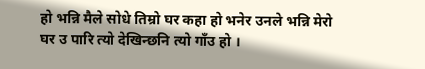हो भन्नि मैले सोधे तिम्रो घर कहा हो भनेर उनले भन्नि मेरो घर उ पारि त्यो देखिन्छनि त्यो गाँउ हो ।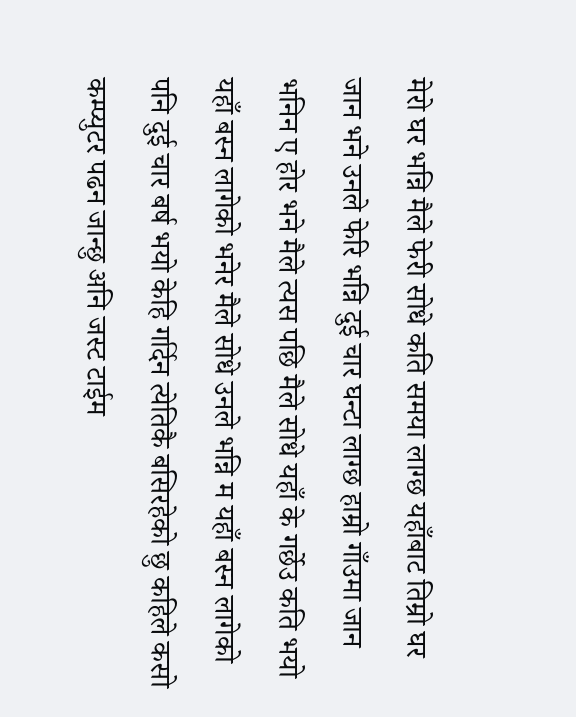मेरो घर भन्नि मैले फेरी सोधे कति समया लाग्छ यहाँबाट तिम्रो घर जान भने उनले फेरि भन्नि दुई चार घन्टा लाग्छ हाम्रो गाँउमा जान भनिन ए होर भने मैले त्यस पछि मैले सोधे यहाँ के गर्छेउ कति भयो यहाँ बस्न लागेको भनेर मैले सोधे उनले भन्नि म यहाँ बस्न लागेको पनि दुई चार बर्ष भयो केहि गर्दिन त्येतिकै बसिरहेको छु कहिले कसो कम्प्युटर पढन जान्छु अनि जस्ट टाईम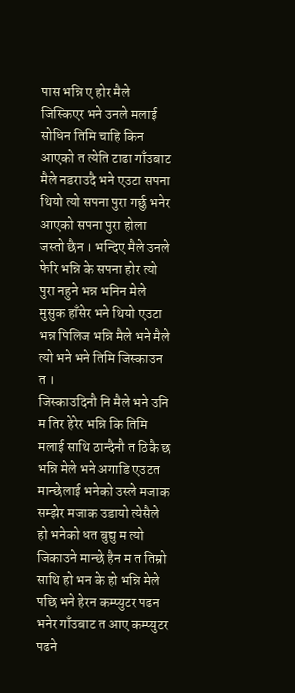पास भन्नि ए होर मैले जिस्किएर भने उनले मलाई सोधिन तिमि चाहि किन आएको त त्येति टाढा गाँउबाट मैले नडराउदै भने एउटा सपना थियो त्यो सपना पुरा गर्छु भनेर आएको सपना पुरा होला जस्तो छैन । भन्दिए मैले उनले फेरि भन्नि के सपना होर त्यो पुरा नहुने भन्न भनिन मेले मुसुक हाँसेर भने थियो एउटा भन्न पिलिज भन्नि मैले भने मैले त्यो भने भने तिमि जिस्काउन त ।
जिस्काउदिनौ नि मैले भने उनि म तिर हेरेर भन्नि कि तिमि मलाई साथि ठान्दैनौ त ठिकै छ भन्नि मेले भने अगाडि एउटत मान्छेलाई भनेको उस्ले मजाक सम्झेर मजाक उडायो त्येसैले हो भनेको धत बुद्यु म त्यो जिकाउने मान्छे हैन म त तिम्रो साथि हो भन के हो भन्नि मेले पछि भने हेरन कम्प्युटर पढन भनेर गाँउबाट त आए कम्प्युटर पढने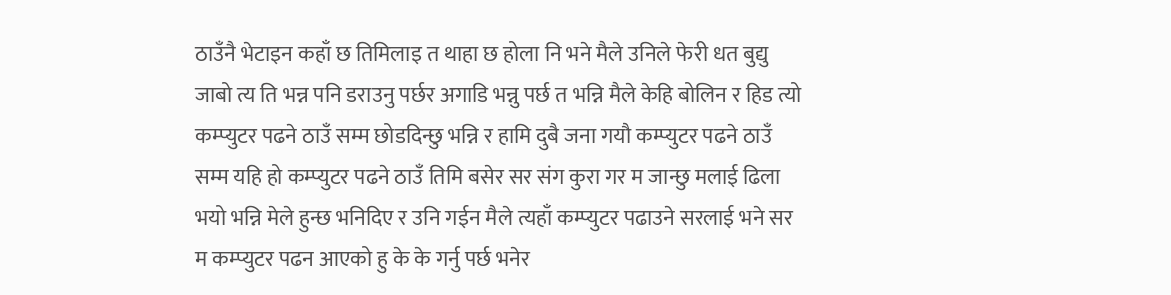ठाउँनै भेटाइन कहाँ छ तिमिलाइ त थाहा छ होला नि भने मैले उनिले फेरी धत बुद्यु जाबो त्य ति भन्न पनि डराउनु पर्छर अगाडि भन्नु पर्छ त भन्नि मैले केहि बोलिन र हिड त्यो कम्प्युटर पढने ठाउँ सम्म छोडदिन्छु भन्नि र हामि दुबै जना गयौ कम्प्युटर पढने ठाउँ सम्म यहि हो कम्प्युटर पढने ठाउँ तिमि बसेर सर संग कुरा गर म जान्छु मलाई ढिला भयो भन्नि मेले हुन्छ भनिदिए र उनि गईन मैले त्यहाँ कम्प्युटर पढाउने सरलाई भने सर म कम्प्युटर पढन आएको हु के के गर्नु पर्छ भनेर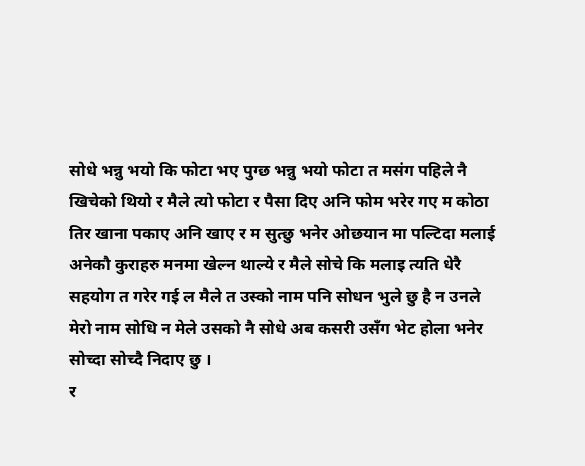सोधे भन्नु भयो कि फोटा भए पुग्छ भन्नु भयो फोटा त मसंग पहिले नै खिचेको थियो र मैले त्यो फोटा र पैसा दिए अनि फोम भरेर गए म कोठा तिर खाना पकाए अनि खाए र म सुत्छु भनेर ओछयान मा पल्टिदा मलाई अनेकौ कुराहरु मनमा खेल्न थाल्ये र मैले सोचे कि मलाइ त्यति धेरै सहयोग त गरेर गई ल मैले त उस्को नाम पनि सोधन भुले छु है न उनले मेरो नाम सोधि न मेले उसको नै सोधे अब कसरी उसँग भेट होला भनेर सोच्दा सोच्दै निदाए छु ।
र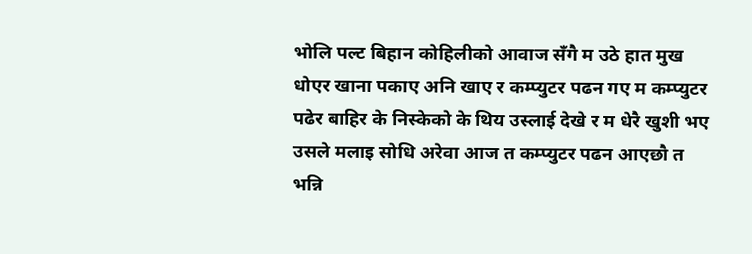भोलि पल्ट बिहान कोहिलीको आवाज सँगै म उठे हात मुख धोएर खाना पकाए अनि खाए र कम्प्युटर पढन गए म कम्प्युटर पढेर बाहिर के निस्केको के थिय उस्लाई देखे र म धेरै खुशी भए उसले मलाइ सोधि अरेवा आज त कम्प्युटर पढन आएछौ त भन्नि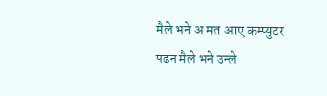मैले भने अ मत आए कम्प्युटर पढन मैले भने उन्ले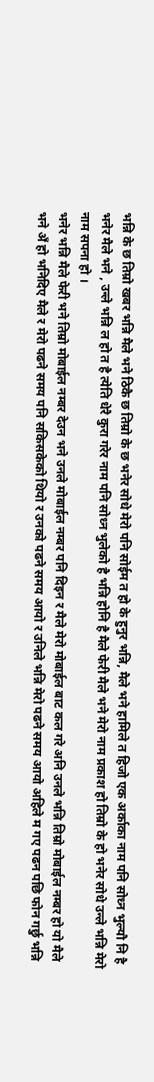भन्नि के छ तिम्रो खबर भन्नि मैले भने ठिकै छ तिम्रो के छ भनेर सोधे मेरो पनि सोईम त हो के हुनुर भन्नि, मैले भने हामिले त हिजो एक अर्काका नाम पनि सोध्न भुल्यौ नि है भनेर मैले भने , उन्ले भन्नि ल हो त है त्येति धेरै कुरा गरेर नाम पनि सोध्न भुलेको है भन्नि होनि है मैले फेरी मैले भने मेरो नाम प्रकाश हो तिम्रो के हो भनेर सोधे उन्ले भन्नि मेरो नाम सपना हो ।
भनेर भन्नि मैले फेरी भने तिम्रो मोबाईल नम्बर देउन भने उनले मोबाईल नम्बर पनि दिइन र मैले मेरो मोबाईल बाट कल गरे अनि उनले भन्नि तिम्रो मोबाईल नम्बर हो यो मैले भने अँ हो भनिदिए मैले र मेरो पढने समय पनि सकिसकेको थियो र उनको पढने समय आयो र उनिले भन्नि मेरो पढने समय आयो अहिले म गए पढन पछि फोन गर्छु भन्नि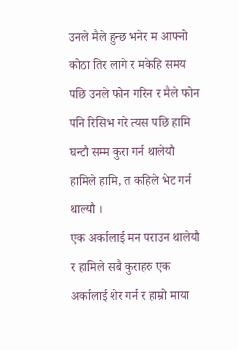उनले मैले हुन्छ भनेर म आफ्नो कोठा तिर लागे र मकेहि समय पछि उनले फोन गरिन र मैले फोन पनि रिसिभ गरे त्यस पछि हामि घन्टौ सम्म कुरा गर्न थालेयौ हामिले हामि, त कहिले भेट गर्न थाल्यौ ।
एक अर्कालाई मन पराउन थालेयौ र हामिले सबै कुराहरु एक अर्कालाई शेर गर्न र हाम्रो माया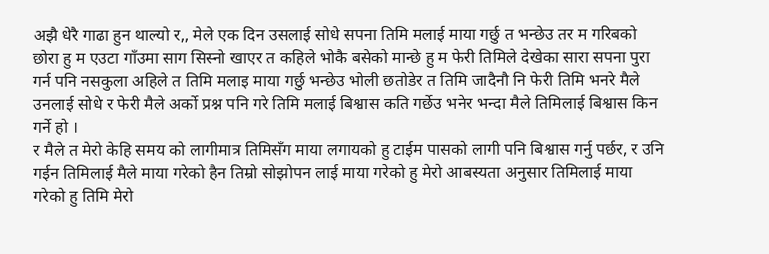अझै धेरै गाढा हुन थाल्यो र,, मेले एक दिन उसलाई सोधे सपना तिमि मलाई माया गर्छु त भन्छेउ तर म गरिबको छोरा हु म एउटा गाँउमा साग सिस्नो खाएर त कहिले भोकै बसेको मान्छे हु म फेरी तिमिले देखेका सारा सपना पुरा गर्न पनि नसकुला अहिले त तिमि मलाइ माया गर्छु भन्छेउ भोली छतोडेर त तिमि जादैनौ नि फेरी तिमि भनरे मैले उनलाई सोधे र फेरी मैले अर्को प्रश्न पनि गरे तिमि मलाई बिश्वास कति गर्छेउ भनेर भन्दा मैले तिमिलाई बिश्वास किन गर्ने हो ।
र मैले त मेरो केहि समय को लागीमात्र तिमिसँग माया लगायको हु टाईम पासको लागी पनि बिश्वास गर्नु पर्छर, र उनि गईन तिमिलाई मैले माया गरेको हैन तिम्रो सोझोपन लाई माया गरेको हु मेरो आबस्यता अनुसार तिमिलाई माया गरेको हु तिमि मेरो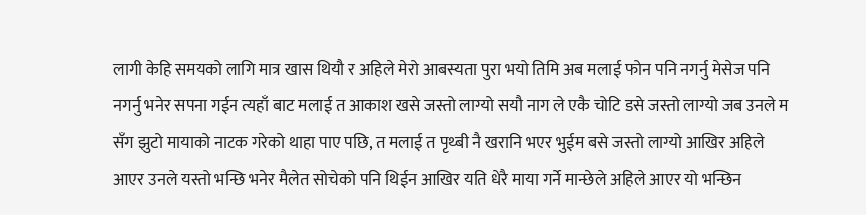लागी केहि समयको लागि मात्र खास थियौ र अहिले मेरो आबस्यता पुरा भयो तिमि अब मलाई फोन पनि नगर्नु मेसेज पनि नगर्नु भनेर सपना गईन त्यहाँ बाट मलाई त आकाश खसे जस्तो लाग्यो सयौ नाग ले एकै चोटि डसे जस्तो लाग्यो जब उनले म सँग झुटो मायाको नाटक गरेको थाहा पाए पछि, त मलाई त पृथ्बी नै खरानि भएर भुईम बसे जस्तो लाग्यो आखिर अहिले आएर उनले यस्तो भन्छि भनेर मैलेत सोचेको पनि थिईन आखिर यति धेरै माया गर्ने मान्छेले अहिले आएर यो भन्छिन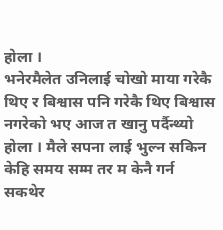होला ।
भनेरमैलेत उनिलाई चोखो माया गरेकै थिए र बिश्वास पनि गरेकै थिए बिश्वास नगरेको भए आज त खानु पर्दैन्थ्यो होला । मैले सपना लाई भुल्न सकिन केहि समय सम्म तर म केनै गर्न सकथेर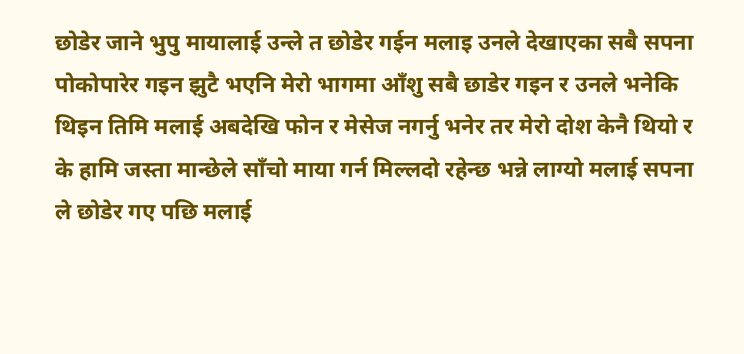छोडेर जाने भुपु मायालाई उन्ले त छोडेर गईन मलाइ उनले देखाएका सबै सपना पोकोपारेर गइन झुटै भएनि मेरो भागमा आँशु सबै छाडेर गइन र उनले भनेकि थिइन तिमि मलाई अबदेखि फोन र मेसेज नगर्नु भनेर तर मेरो दोश केनै थियो र के हामि जस्ता मान्छेले साँचो माया गर्न मिल्लदो रहेन्छ भन्ने लाग्यो मलाई सपना ले छोडेर गए पछि मलाई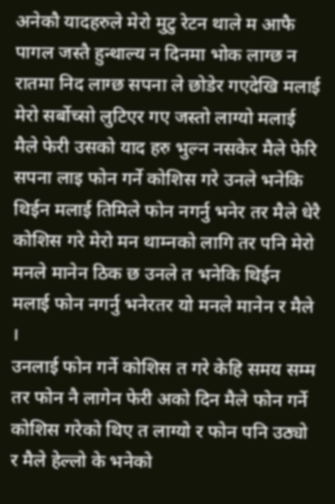अनेकौ यादहरुले मेरो मुटु रेटन थाले म आफै पागल जस्तै हुन्थाल्य न दिनमा भोक लाग्छ न रातमा निद लाग्छ सपना ले छोडेर गएदेखि मलाई मेरो सर्बोच्सो लुटिएर गए जस्तो लाग्यो मलाई मैले फेरी उसको याद हरु भुल्न नसकेर मैले फेरि सपना लाइ फोन गर्ने कोशिस गरे उनले भनेकि थिईन मलाई तिमिले फोन नगर्नु भनेर तर मैले धेरै कोशिस गरे मेरो मन थाम्नको लागि तर पनि मेरो मनले मानेन ठिक छ उनले त भनेकि थिईन मलाई फोन नगर्नु भनेरतर यो मनले मानेन र मैले ।
उनलाई फोन गर्ने कोशिस त गरे केहि समय सम्म तर फोन नै लागेन फेरी अको दिन मैले फोन गर्ने कोशिस गरेको थिए त लाग्यो र फोन पनि उठ्यो र मैले हेल्लो के भनेको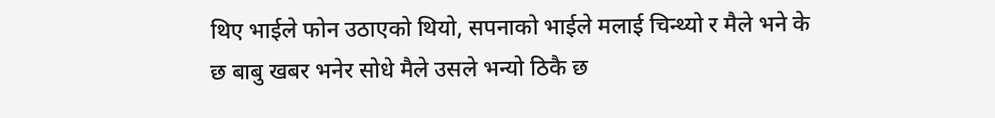थिए भाईले फोन उठाएको थियो, सपनाको भाईले मलाई चिन्थ्यो र मैले भने के छ बाबु खबर भनेर सोधे मैले उसले भन्यो ठिकै छ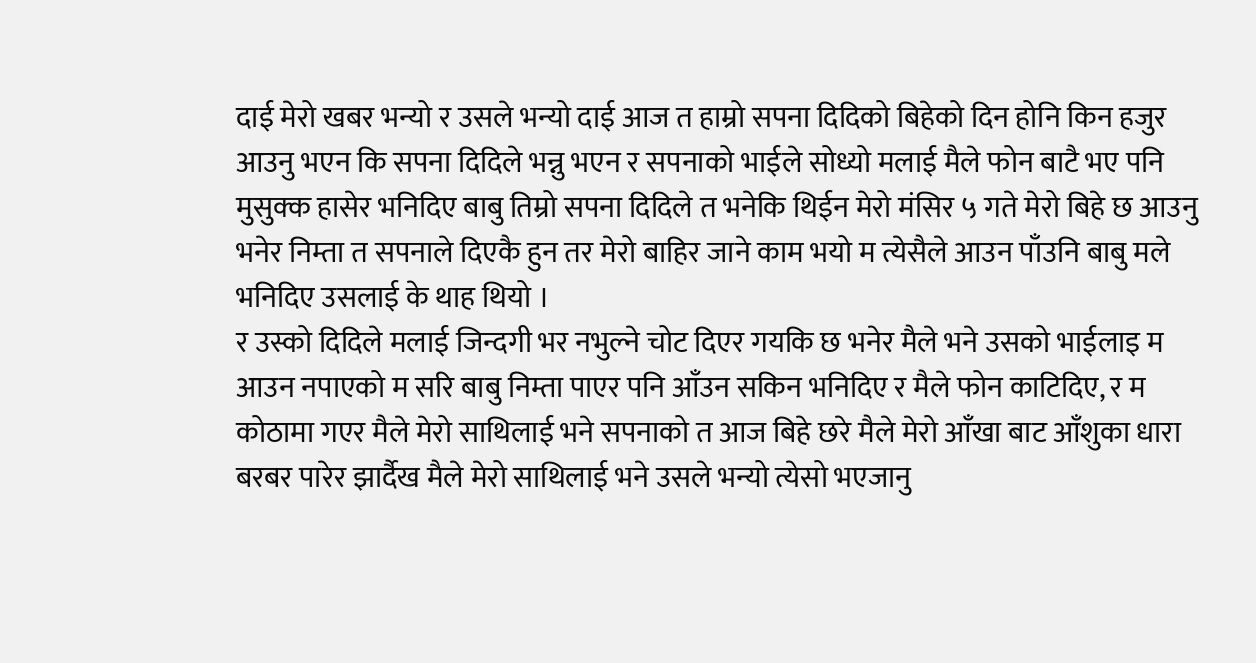दाई मेरो खबर भन्यो र उसले भन्यो दाई आज त हाम्रो सपना दिदिको बिहेको दिन होनि किन हजुर आउनु भएन कि सपना दिदिले भन्नु भएन र सपनाको भाईले सोध्यो मलाई मैले फोन बाटै भए पनि मुसुक्क हासेर भनिदिए बाबु तिम्रो सपना दिदिले त भनेकि थिईन मेरो मंसिर ५ गते मेरो बिहे छ आउनु भनेर निम्ता त सपनाले दिएकै हुन तर मेरो बाहिर जाने काम भयो म त्येसैले आउन पाँउनि बाबु मले भनिदिए उसलाई के थाह थियो ।
र उस्को दिदिले मलाई जिन्दगी भर नभुल्ने चोट दिएर गयकि छ भनेर मैले भने उसको भाईलाइ म आउन नपाएको म सरि बाबु निम्ता पाएर पनि आँउन सकिन भनिदिए र मैले फोन काटिदिए, र म कोठामा गएर मैले मेरो साथिलाई भने सपनाको त आज बिहे छरे मैले मेरो आँखा बाट आँशुका धारा बरबर पारेर झार्दैख मैले मेरो साथिलाई भने उसले भन्यो त्येसो भएजानु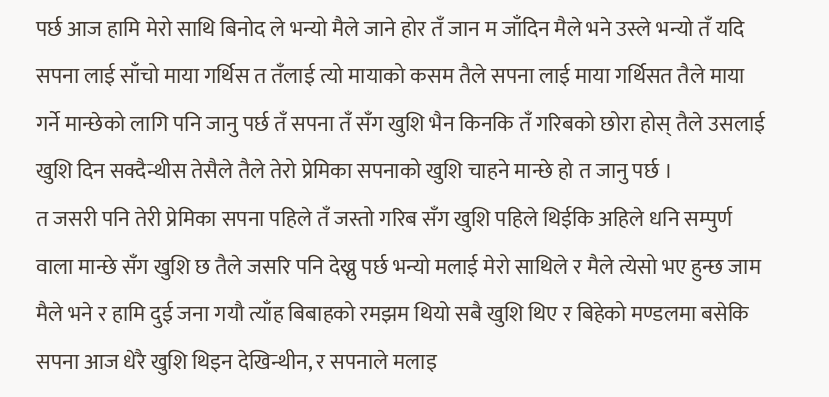पर्छ आज हामि मेरो साथि बिनोद ले भन्यो मैले जाने होर तँ जान म जाँदिन मैले भने उस्ले भन्यो तँ यदि सपना लाई साँचो माया गर्थिस त तँलाई त्यो मायाको कसम तैले सपना लाई माया गर्थिसत तैले माया गर्ने मान्छेको लागि पनि जानु पर्छ तँ सपना तँ सँग खुशि भैन किनकि तँ गरिबको छोरा होस् तैले उसलाई खुशि दिन सक्दैन्थीस तेसैले तैले तेरो प्रेमिका सपनाको खुशि चाहने मान्छे हो त जानु पर्छ ।
त जसरी पनि तेरी प्रेमिका सपना पहिले तँ जस्तो गरिब सँग खुशि पहिले थिईकि अहिले धनि सम्पुर्ण वाला मान्छे सँग खुशि छ तैले जसरि पनि देख्नु पर्छ भन्यो मलाई मेरो साथिले र मैले त्येसो भए हुन्छ जाम मैले भने र हामि दुई जना गयौ त्याँह बिबाहको रमझम थियो सबै खुशि थिए र बिहेको मण्डलमा बसेकि सपना आज धेरै खुशि थिइन देखिन्थीन, र सपनाले मलाइ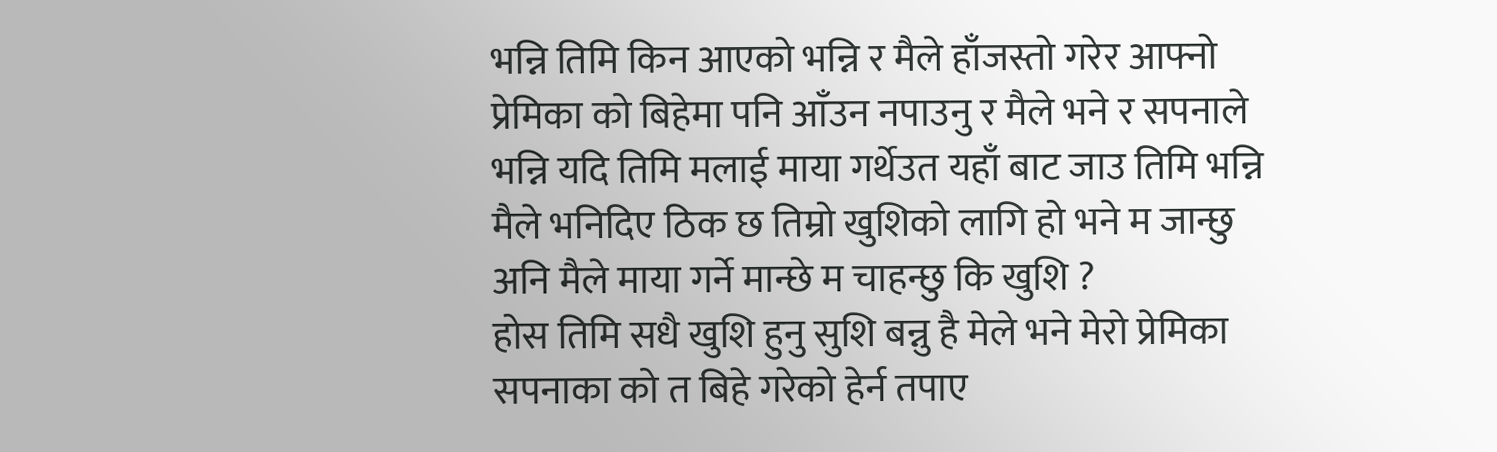भन्नि तिमि किन आएको भन्नि र मैले हाँजस्तो गरेर आफ्नो प्रेमिका को बिहेमा पनि आँउन नपाउनु र मैले भने र सपनाले भन्नि यदि तिमि मलाई माया गर्थेउत यहाँ बाट जाउ तिमि भन्नि मैले भनिदिए ठिक छ तिम्रो खुशिको लागि हो भने म जान्छु अनि मैले माया गर्ने मान्छे म चाहन्छु कि खुशि ?
होस तिमि सधै खुशि हुनु सुशि बन्नु है मेले भने मेरो प्रेमिका सपनाका को त बिहे गरेको हेर्न तपाए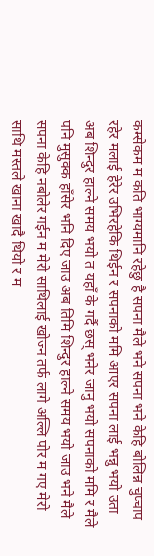कम्सेकम म कति भाग्यमानि रहेछु है सपना मैले भने सपना भने केहि बोलिन्न चुप्चाप रहेर मलाई हेरेर उभिरहेकि थिईन र सपनाको ममि आएर सपना लाई भन्नु भयो उता अब शिन्दुर हाल्ने समय भयो त यहाँ के गर्दै छस् भनेर जानु भयो सपनाको ममि र मैले पनि मुसुक्क हाँसेर भनि दिए जाउ अब तिमि शिन्दुर हाल्ने समय भयो जाउ भने मैले सपना केहि नबोलेर गईन म मेरो साथिलाई खोज्न तर्फ लागे अल्लि पोर म गए मेरो साथि मस्तले खाना खादै थियो र म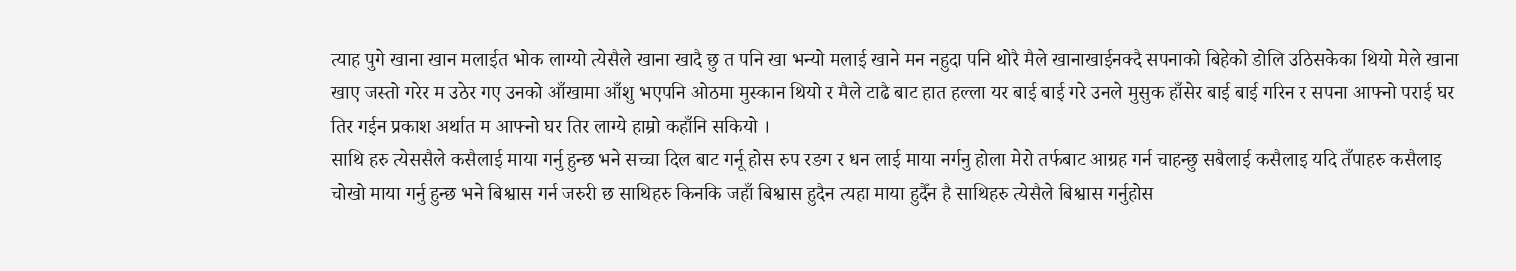त्याह पुगे खाना खान मलाईत भोक लाग्यो त्येसैले खाना खादै छु त पनि खा भन्यो मलाई खाने मन नहुदा पनि थोरै मैले खानाखाईनक्दै सपनाको बिहेको डोलि उठिसकेका थियो मेले खाना खाए जस्तो गरेर म उठेर गए उनको आँखामा आँशु भएपनि ओठमा मुस्कान थियो र मैले टाढै बाट हात हल्ला यर बाई बाई गरे उनले मुसुक हाँसेर बाई बाई गरिन र सपना आफ्नो पराई घर तिर गईन प्रकाश अर्थात म आफ्नो घर तिर लाग्ये हाम्रो कहाँनि सकियो ।
साथि हरु त्येससैले कसैलाई माया गर्नु हुन्छ भने सच्चा दिल बाट गर्नू होस रुप रङग र धन लाई माया नर्गनु होला मेरो तर्फबाट आग्रह गर्न चाहन्छु सबैलाई कसैलाइ यदि तँपाहरु कसैलाइ चोखो माया गर्नु हुन्छ भने बिश्वास गर्न जरुरी छ साथिहरु किनकि जहाँ बिश्वास हुदैन त्यहा माया हुदैँन है साथिहरु त्येसैले बिश्वास गर्नुहोस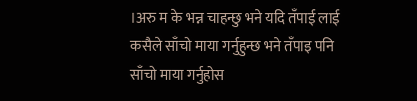।अरु म के भन्न चाहन्छु भने यदि तँपाई लाई कसैले साँचो माया गर्नुहुन्छ भने तँपाइ पनि साँचो माया गर्नुहोस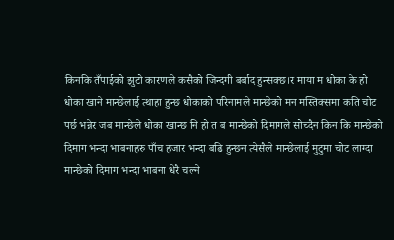किनकि तँपाईको झुटो कारणले कसैको जिन्दगी बर्बाद हुन्सक्छ।र माया म धोका के हो धोका खाने मान्छेलाई त्थाहा हुन्छ धोकाको परिनामले मान्छेको मन मस्तिक्समा कति चोट पर्छ भन्नेर जब मान्छेले धोका खान्छ नि हो त ब मान्छेको दिमागले सोच्दैन किन कि मान्छेको दिमाग भन्दा भाबनाहरु पाँच हजार भन्दा बढि हुन्छन त्येसैले मान्छेलाई मुटुमा चोट लाग्दा मान्छेको दिमाग भन्दा भाबना धेरै चल्ने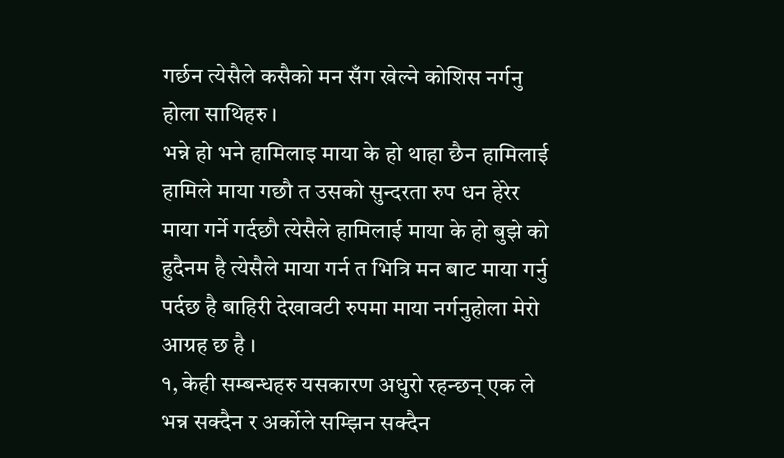गर्छन त्येसैले कसैको मन सँग खेल्ने कोशिस नर्गनु होला साथिहरु ।
भन्ने हो भने हामिलाइ माया के हो थाहा छैन हामिलाई हामिले माया गछौ त उसको सुन्दरता रुप धन हेरेर माया गर्ने गर्दछौ त्येसैले हामिलाई माया के हो बुझे को हुदैनम है त्येसैले माया गर्न त भित्रि मन बाट माया गर्नु पर्दछ है बाहिरी देखावटी रुपमा माया नर्गनुहोला मेरो आग्रह छ है ।
१, केही सम्बन्धहरु यसकारण अधुरो रहन्छन् एक ले भन्न सक्दैन र अर्कोले सम्झिन सक्दैन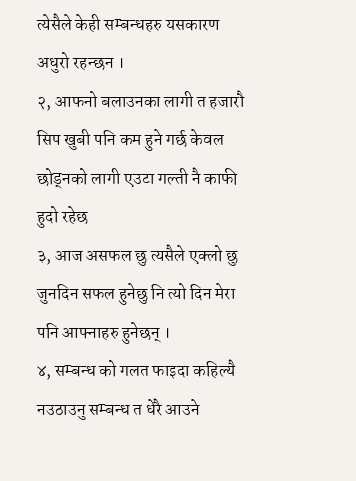त्येसैले केही सम्बन्धहरु यसकारण अधुरो रहन्छन ।
२, आफनो बलाउनका लागी त हजारौ सिप खुबी पनि कम हुने गर्छ केवल छोड्नको लागी एउटा गल्ती नै काफी हुदो रहेछ
३, आज असफल छु त्यसैले एक्लो छु जुनदिन सफल हुनेछु नि त्यो दिन मेरा पनि आफ्नाहरु हुनेछन् ।
४, सम्बन्ध को गलत फाइदा कहिल्यै नउठाउनु सम्बन्ध त धेरै आउने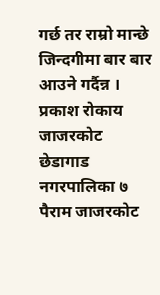गर्छ तर राम्रो मान्छे जिन्दगीमा बार बार आउने गर्दैन्न ।
प्रकाश रोकाय जाजरकोट
छेडागाड नगरपालिका ७ पैराम जाजरकोट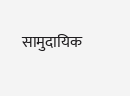सामुदायिक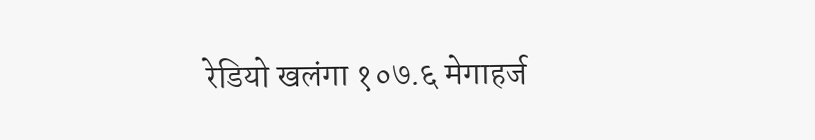रेडियो खलंगा १०७.६ मेगाहर्ज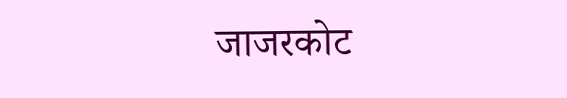जाजरकोट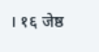। १६ जेष्ठ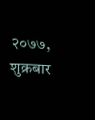२०७७, शुक्रबार